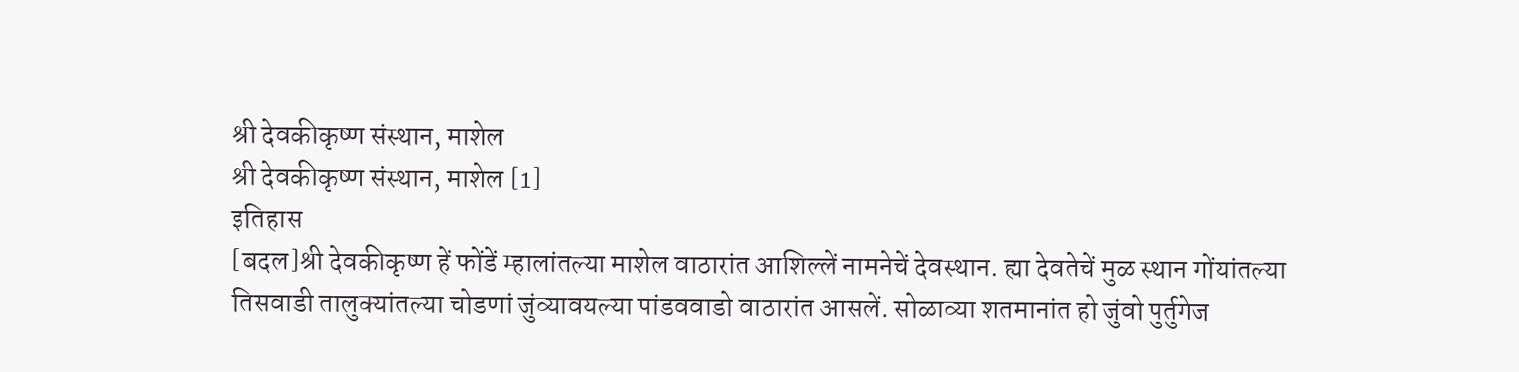श्री देवकीकृष्ण संस्थान, माशेल
श्री देवकीकृष्ण संस्थान, माशेल [1]
इतिहास
[बदल]श्री देवकीकृष्ण हें फोंडें म्हालांतल्या माशेल वाठारांत आशिल्लें नामनेचें देवस्थान. ह्या देवतेचें मुळ स्थान गोंयांतल्या तिसवाडी तालुक्यांतल्या चोडणां जुंव्यावयल्या पांडववाडो वाठारांत आसलें. सोळाव्या शतमानांत हो जुंवो पुर्तुगेज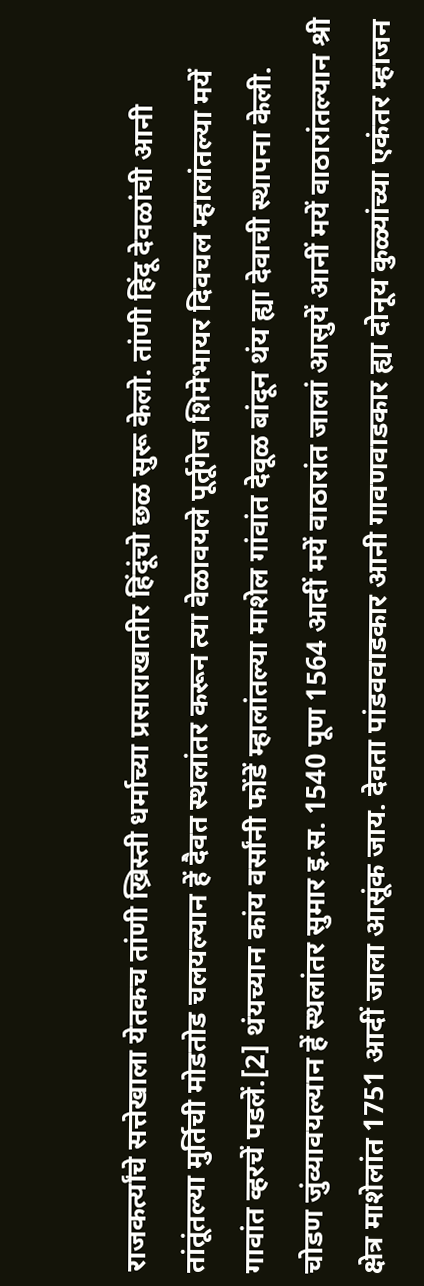राजकर्त्यांचे सत्तेखाला येतकच तांणी ख्रिस्ती धर्माच्या प्रसाराखातीर हिंदूंचो छळ सुरू केलो. तांणी हिंदू देवळांची आनी तांतूंतल्या मुर्तिची मोडतोड चलयल्यान हें दैवत स्थलांतर करून त्या वेळावयले पूर्तूगेज शिमेभायर दिवचल म्हालांतल्या मयें गावांत व्हरचें पडलें.[2] थंयच्यान कांय वर्सांनी फोंडें म्हालांतल्या माशेल गांवांत देवूळ बांदून थंय ह्या देवाची स्थापना केली. चोडण जुंव्यावयल्यान हें स्थलांतर सुमार इ.स. 1540 पूण 1564 आदीं मयें वाठारांत जालां आसुयें आनीं मयें वाठारांतल्यान श्री क्षेत्र माशेलांत 1751 आदीं जाला आसूंक जाय. देवता पांडववाडकार आनी गावणवाडकार ह्या दोनूय कुळ्यांच्या एकंतर म्हाजन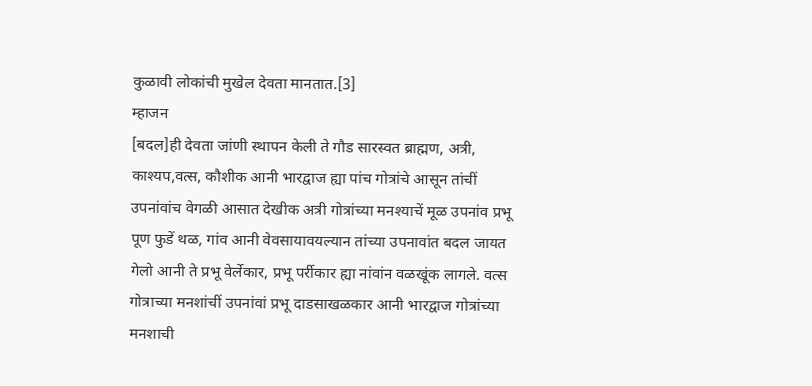कुळावी लोकांची मुखेल देवता मानतात.[3]
म्हाजन
[बदल]ही देवता जांणी स्थापन केली ते गौड सारस्वत ब्राह्मण, अत्री, काश्यप,वत्स, कौशीक आनी भारद्वाज ह्या पांच गोत्रांचे आसून तांचीं उपनांवांच वेगळी आसात देखीक अत्री गोत्रांच्या मनश्याचें मूळ उपनांव प्रभू पूण फुडें थळ, गांव आनी वेवसायावयल्यान तांच्या उपनावांत बदल जायत गेलो आनी ते प्रभू वेर्लेकार, प्रभू पर्रीकार ह्या नांवांन वळखूंक लागले. वत्स गोत्राच्या मनशांचीं उपनांवां प्रभू दाडसाखळकार आनी भारद्वाज गोत्रांच्या मनशाची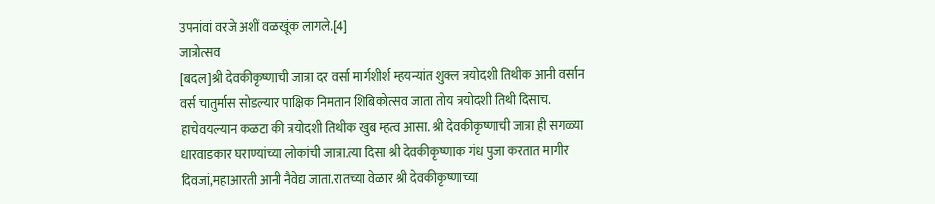उपनांवां वरजे अशीं वळखूंक लागले.[4]
जात्रोत्सव
[बदल]श्री देवकीकृष्णाची जात्रा दर वर्सा मार्गशीर्श म्हयन्यांत शुक्ल त्रयोदशी तिथीक आनी वर्सान वर्स चातुर्मास सोडल्यार पाक्षिक निमतान शिबिकोत्सव जाता तोय त्रयोदशी तिथी दिसाच. हाचेवयल्यान कळटा की त्रयोदशी तिथीक खुब म्हत्व आसा. श्री देवकीकृष्णाची जात्रा ही सगळ्या धारवाडकार घराण्यांच्या लोकांची जात्रा.त्या दिसा श्री देवकीकृष्णाक गंध पुजा करतात मागीर दिवजां,महाआरती आनी नैवेद्य जाता.रातच्या वेळार श्री देवकीकृष्णाच्या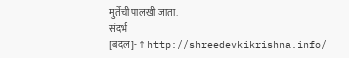मुर्तेची पालखी जाता.
संदर्भ
[बदल]- ↑ http://shreedevkikrishna.info/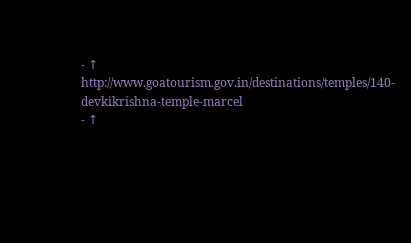- ↑ http://www.goatourism.gov.in/destinations/temples/140-devkikrishna-temple-marcel
- ↑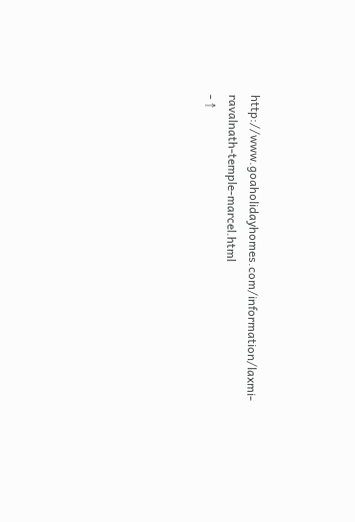http://www.goaholidayhomes.com/information/laxmi-ravalnath-temple-marcel.html
- ↑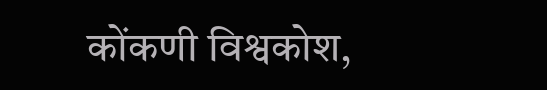कोंकणी विश्वकोश,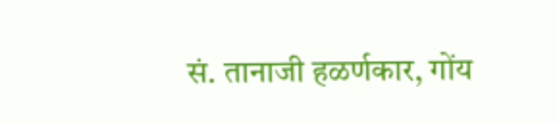सं. तानाजी हळर्णकार, गोंय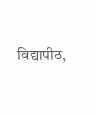विद्यापीठ,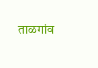ताळगांव